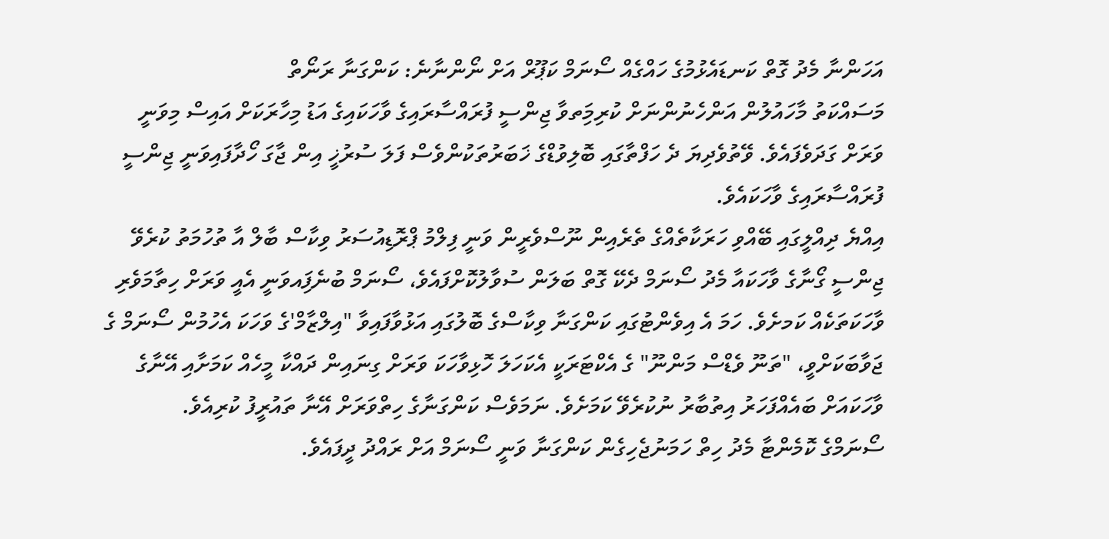އަހަންނާ މެދު ގޮތް ކަނޑައެޅުމުގެ ހައްގެއް ސޯނަމް ކަޕޫރް އަށް ނޯންނާނެ: ކަންގަނާ ރަނޯތް
މަސައްކަތު މާހައުލުން އަންހެނުންނަށް ކުރިމަިތވާ ޖިންސީ ފުރައްސާރައިގެ ވާހަކައިގެ އަޑު މިހާރަކަށް އައިސް މިވަނީ ވަރަށް ގަދަވެފައެވެ. ވޭތުވެދިޔަ ދެ ހަފްތާގައި ބޮލިވުޑްގެ ޚަބަރުތަކުންވެސް ފަލަ ސުރުޚީ އިން ޖާގަ ހޯދާފައިވަނީ ޖިންސީ ފުރައްސާރައިގެ ވާހަކައެވެ.
އިއްޔެ ދިއްލީގައި ބޭއްވި ހަރަކާތެއްގެ ތެރެއިން ނޫސްވެރީން ވަނީ ފިލްމު ޕްރޮޑިއުސަރު ވިކާސް ބާލް އާ ތުހުމަތު ކުރެވޭ ޖިންސީ ގޯނާގެ ވާހަކައާ މެދު ސޯނަމް ދެކޭ ގޮތް ބަލަން ސުވާލުކޮށްފައެވެ، ސޯނަމް ބުނެފަިއވަނީ އެއީ ވަރަށް ހިތާމަވެރި ވާހަކަތަކެއް ކަމށެވެ. ހަމަ އެ އިވެންޓުގައި ކަންގަނާ ވިކާސްގެ ބޮލުގައި އަޅުވާފައިވާ "އިލްޒާމް'ގެ ވަހަކަ އެހުމުން ސޯނަމް ގެ ޖަވާބަކަށްވީ، "ތަނޫ ވެޑްސް މަންނޫ" ގެ އެކްޓަރަކީ އެކަހަލަ ހޮޅިވާހަކަ ވަރަށް ގިނައިން ދައްކާ މީހެއް ކަމަށާއި އޭނާގެ ވާހަކައަށް ބައެއްފަހަރު އިތުބާރު ނުކުރެވޭ ކަމަށެވެ. ނަމަވެސް ކަންގަނާގެ ހިތްވަރަށް އޭނާ ތައުރީފު ކުރިއެވެ.
ސޯނަމްގެ ކޮމެންޓާ މެދު ހިތް ހަމަނުޖެހިގެން ކަންގަނާ ވަނީ ސޯނަމް އަށް ރައްދު ދީފައެވެ.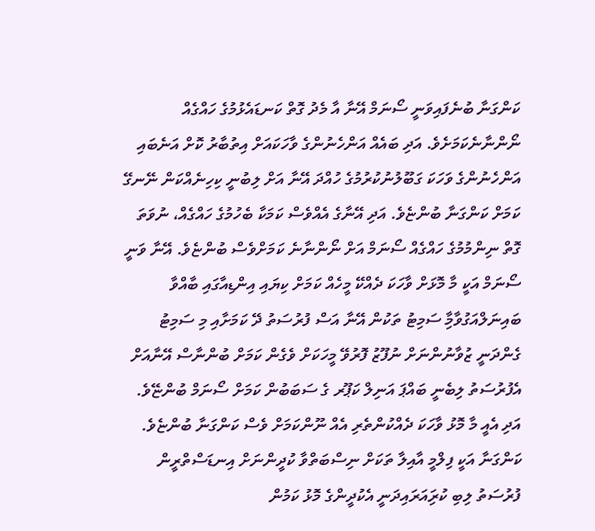ކަންގަނާ ބުނެފައިވަނީ ސޯނަމް އޭނާ އާ މެދު ގޮތް ކަނޑައެޅުމުގެ ހައްގެއް ނޯންނާނެކަމަށެވެ. އަދި ބައެއް އަންހެނުންގެ ވާހަކައަށް އިތުބާރު ކޮށް އަނެބައި އަންހެނުންގެ ވަހަކަ ގަބޫލުނުކުރުމުގެ ހުއްދަ އޭނާ އަށް ލިބުނީ ކިހިނެއްކަން ނޭނގޭ ކަމަށް ކަންގަނާ ބުންޏެވެ. އަދި އޭނާގެ އެއްވެސް ކަމަކާ ބެހުމުގެ ހައްގެއް، ނުވަތަ ގޮތް ނިންމުމުގެ ހައްގެއް ސޯނަމް އަށް ނޯންނާނެ ކަމަށްވެސް ބުންޏެވެ. އޭނާ ވަނީ ސޯނަމް އަކީ މާ މޮޅަށް ވާހަކަ ދެއްކޭ މީހެއް ކަމަށް ކިޔައި އިންޑިއާގައި ބާއްވާ ބައިނަލްއަގުވާމާި ސަމިޓު ތަކުން އޭނާ އަސް ފުރުސަތު ދޭ ކަމަށާއި މި ސަމިޓު ގެންދަނީ ޒުވާނުންނަށް ނުފޫޒު ފޮރުވޭ މީހަކަށް ވެގެން ކަމަށް ބުންނާސް އޭނާއަށް އެފުރުސަތު ލިބެނީ ބައްޕަ އަނިލް ކަޕޫރ ގެ ސަބަބުން ކަމަށް ސޯނަމް ބުންޏޭވެ. އަދި އެއީ މާ މޮޅު ވާހަކަ ދެއްކުންތެރި އެއް ނޫންކަމަށް ވެސް ކަންގަނާ ބުންޏެވެ.
ކަންގަނާ އަކީ ފިލްމީ އާއިލާ ތަކަށް ނިސްބަތްވާ ކުދީންނަށް އިނޑަސްތްރީން ފުރުސަތު ލިބި ކުރަިއަރައިދަނީ އެކުދީންގެ މޮޅު ކަމުން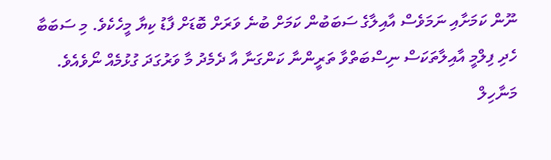ނޫން ކަމަށާއި ނަމަވެސް އާއިލާގެ ސަބަބުން ކަމަށް ބުނެ ވަރަށް ބޮޑަށް ފާޑު ކިޔާ މީހެކެވެ. މި ސަބަބާ ހެދި ފިލްމީ އާއިލާތަކަސް ނިސްބަތްވާ ތަރީންނާ ކަންގަނާ އާ ދެމެދު މާ ވަރުގަދަ ގުޅުމެއް ނޯވެއެވެ.
މަނާހިލް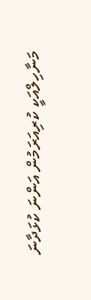މަނާހިލްއަކީ ކުރިއަރަމުން އަންނަ ކުޅަދާނަ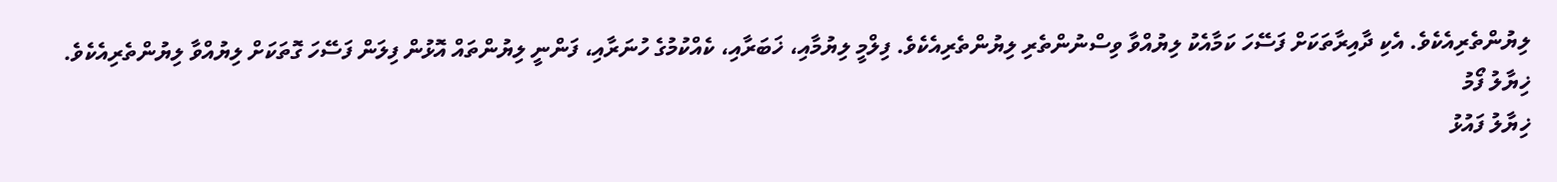ލިޔުންތެރިއެކެވެ. އެކި ދާއިރާތަކަށް ފަސޭހަ ކަމާއެކު ލިޔުއްވާ ވިސްނުންތެރި ލިޔުންތެރިއެކެވެ. ފިލްމީ ލިޔުމާއި، ޚަބަރާއި، ކެއްކުމުގެ ހުނަރާއި، ފަންނީ ލިޔުންތައް އޮޅުން ފިލަން ފަސޭހަ ގޮތަކަށް ލިޔުއްވާ ލިޔުންތެރިއެކެވެ.
ޚިޔާލު ފޯމު
ޚިޔާލު ފައުޅު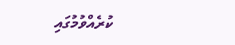ކުރެއްވުމުގައި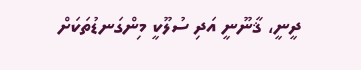ދީނީ، ޤާނޫނީ އަދި ސުލޫކީ މިންގަނޑުތަކަށް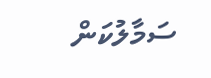ސަމާލުކަން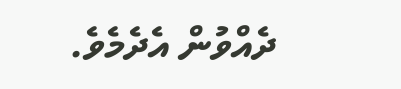ދެއްވުން އެދެމެވެ.